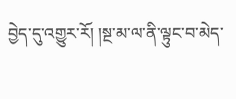བྱེད་དུ་འགྱུར་རོ། །སྔ་མ་ལ་ནི་ལྟུང་བ་མེད་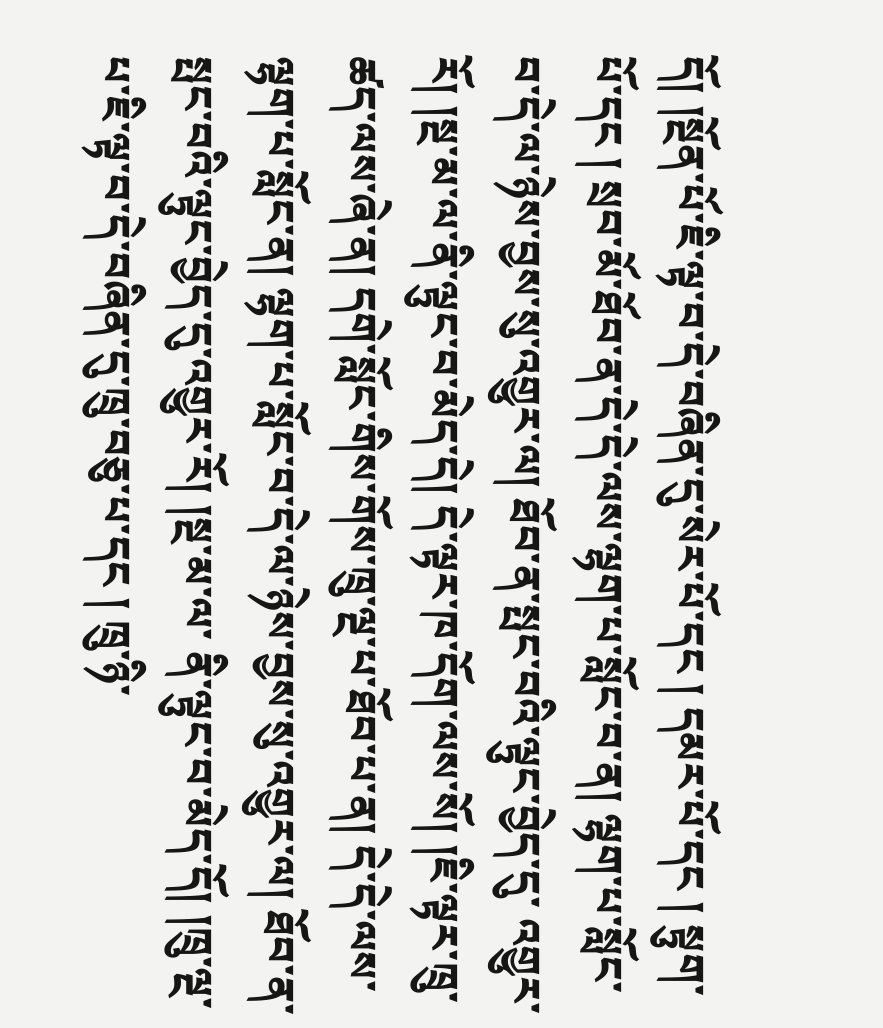དོ། །སྔོན་པོ་ཇི་ལྟ་བ་དེ་བཞིན་དུ་སེར་པོ་དང ། དམར་པོ་དང ། སྟུག་པོ་དང ། སྲབ་མོ་ཐོབ་ན་དེ་དེ་ལས་ལྷག་པ་སློང་བ་ན། ལྷག་པ་སློང་བ་དེ་ལ་ཉེས་བྱས་སུ་འགྱུར་ལ། ཐོབ་ན་སྤང་བའི་ལྟུང་བྱེད་དུ་ འགྱུར་རོ། །སྔ་མ་ལ་ནི་ལྟུང་བ་མེད་དེ། དེ་ལྟར་ཁ་དོག་ལས་སོ། །ཇི་ལྟར་ཁྲུ་ཚད་ལས་ཞེ་ན། དགེ་སློང་གིས་གོས་ཁྲུ་ལྔ་པ་ཐོབ་པ་ན། དེ་དེ་ལས་ལྷག་པ་སློང་ན། ལྷག་པ་སློང་བ་དེ་ལ་ཉེས་བྱས་སུ་འགྱུར་ལ། ཐོབ་ན་སྤང་བའི་ལྟུང་བྱེད་དུ་འགྱུར་རོ། །སྔ་མ་ལ་ ནི་ལྟུང་བ་མེད་དོ། །ཁྲུ་ལྔ་པ་ཇི་ལྟ་བ་དེ་བཞིན་དུ་ཁྲུ་བཅུ་པ་དང ། ཁྲུ་ཉི་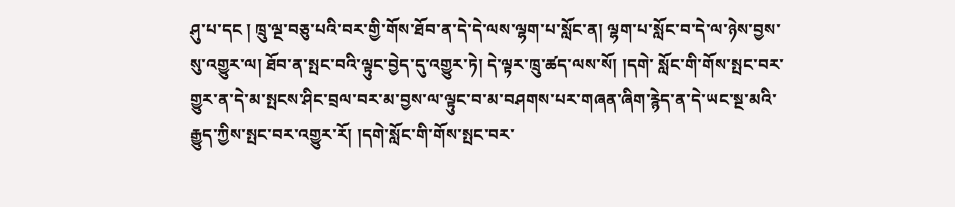ཤུ་པ་དང ། ཁྲུ་ལྔ་བཅུ་པའི་བར་གྱི་གོས་ཐོབ་ན་དེ་དེ་ལས་ལྷག་པ་སློང་ན། ལྷག་པ་སློང་བ་དེ་ལ་ཉེས་བྱས་སུ་འགྱུར་ལ། ཐོབ་ན་སྤང་བའི་ལྟུང་བྱེད་དུ་འགྱུར་ཏེ། དེ་ལྟར་ཁྲུ་ཚད་ལས་སོ། །དགེ་ སློང་གི་གོས་སྤང་བར་གྱུར་ན་དེ་མ་སྤངས་ཤིང་བྲལ་བར་མ་བྱས་ལ་ལྟུང་བ་མ་བཤགས་པར་གཞན་ཞིག་རྙེད་ན་དེ་ཡང་སྔ་མའི་རྒྱུད་ཀྱིས་སྤང་བར་འགྱུར་རོ། །དགེ་སློང་གི་གོས་སྤང་བར་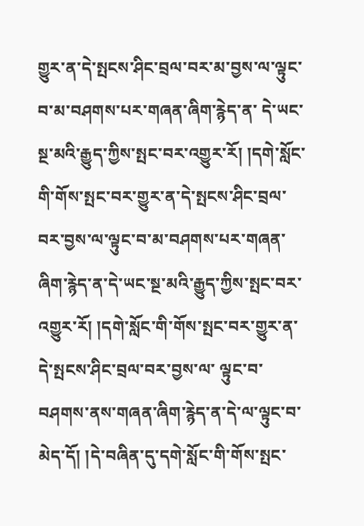གྱུར་ན་དེ་སྤངས་ཤིང་བྲལ་བར་མ་བྱས་ལ་ལྟུང་བ་མ་བཤགས་པར་གཞན་ཞིག་རྙེད་ན་ དེ་ཡང་སྔ་མའི་རྒྱུད་ཀྱིས་སྤང་བར་འགྱུར་རོ། །དགེ་སློང་གི་གོས་སྤང་བར་གྱུར་ན་དེ་སྤངས་ཤིང་བྲལ་བར་བྱས་ལ་ལྟུང་བ་མ་བཤགས་པར་གཞན་ཞིག་རྙེད་ན་དེ་ཡང་སྔ་མའི་རྒྱུད་ཀྱིས་སྤང་བར་འགྱུར་རོ། །དགེ་སློང་གི་གོས་སྤང་བར་གྱུར་ན་དེ་སྤངས་ཤིང་བྲལ་བར་བྱས་ལ་ ལྟུང་བ་བཤགས་ནས་གཞན་ཞིག་རྙེད་ན་དེ་ལ་ལྟུང་བ་མེད་དོ། །དེ་བཞིན་དུ་དགེ་སློང་གི་གོས་སྤང་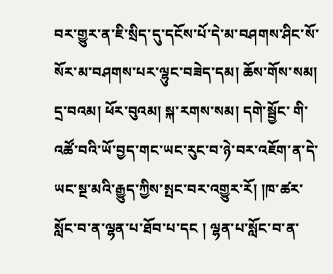བར་གྱུར་ན་ཇི་སྲིད་དུ་དངོས་པོ་དེ་མ་བཤགས་ཤིང་སོ་སོར་མ་བཤགས་པར་ལྷུང་བཟེད་དམ། ཆོས་གོས་སམ། དྲ་བའམ། ཕོར་བུའམ། སྐ་རགས་སམ། དགེ་སྦྱོང་ གི་འཚོ་བའི་ཡོ་བྱད་གང་ཡང་རུང་བ་ཉེ་བར་འཇོག་ན་དེ་ཡང་སྔ་མའི་རྒྱུད་ཀྱིས་སྤང་བར་འགྱུར་རོ། །ཁ་ཚར་སློང་བ་ན་ལྷན་པ་ཐོབ་པ་དང ། ལྷན་པ་སློང་བ་ན་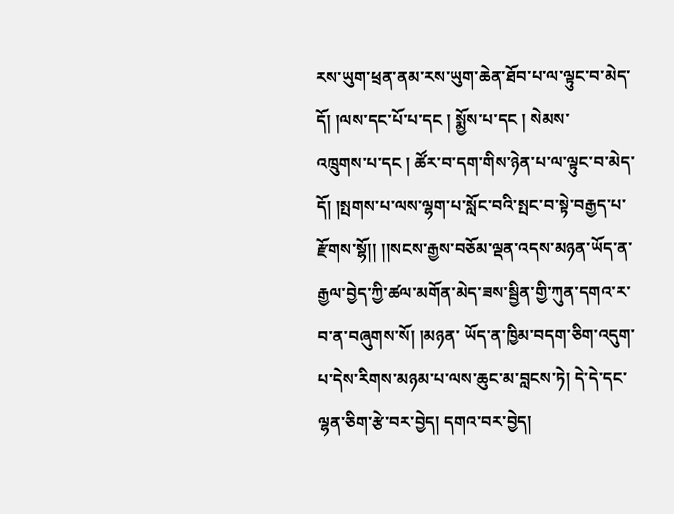རས་ཡུག་ཕྲན་ནམ་རས་ཡུག་ཆེན་ཐོབ་པ་ལ་ལྟུང་བ་མེད་དོ། །ལས་དང་པོ་པ་དང ། སྨྱོས་པ་དང ། སེམས་
འཁྲུགས་པ་དང ། ཚོར་བ་དག་གིས་ཉེན་པ་ལ་ལྟུང་བ་མེད་དོ། །སྤགས་པ་ལས་ལྷག་པ་སློང་བའི་སྤང་བ་སྟེ་བརྒྱད་པ་རྫོགས་སྷོ།། །།སངས་རྒྱས་བཅོམ་ལྡན་འདས་མཉན་ཡོད་ན་རྒྱལ་བྱེད་ཀྱི་ཚལ་མགོན་མེད་ཟས་སྦྱིན་གྱི་ཀུན་དགའ་ར་བ་ན་བཞུགས་སོ། །མཉན་ ཡོད་ན་ཁྱིམ་བདག་ཅིག་འདུག་པ་དེས་རིགས་མཉམ་པ་ལས་ཆུང་མ་བླངས་ཏེ། དེ་དེ་དང་ལྷན་ཅིག་རྩེ་བར་བྱེད། དགའ་བར་བྱེད།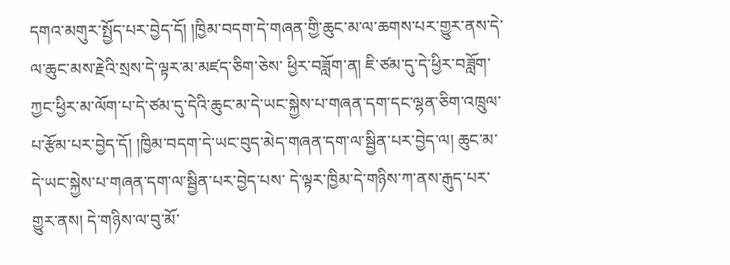དགའ་མགུར་སྤྱོད་པར་བྱེད་དོ། །ཁྱིམ་བདག་དེ་གཞན་གྱི་ཆུང་མ་ལ་ཆགས་པར་གྱུར་ནས་དེ་ལ་ཆུང་མས་རྗེའི་སྲས་དེ་ལྟར་མ་མཛད་ཅིག་ཅེས་ ཕྱིར་བཟློག་ན། ཇི་ཙམ་དུ་དེ་ཕྱིར་བཟློག་ཀྱང་ཕྱིར་མ་ལོག་པ་དེ་ཙམ་དུ་དེའི་ཆུང་མ་དེ་ཡང་སྐྱེས་པ་གཞན་དག་དང་ལྷན་ཅིག་འཁྲུལ་པ་རྩོམ་པར་བྱེད་དོ། །ཁྱིམ་བདག་དེ་ཡང་བུད་མེད་གཞན་དག་ལ་སྦྱིན་པར་བྱེད་ལ། ཆུང་མ་དེ་ཡང་སྐྱེས་པ་གཞན་དག་ལ་སྦྱིན་པར་བྱེད་པས་ དེ་ལྟར་ཁྱིམ་དེ་གཉིས་ཀ་ནས་རྒུད་པར་གྱུར་ནས། དེ་གཉིས་ལ་བུ་མོ་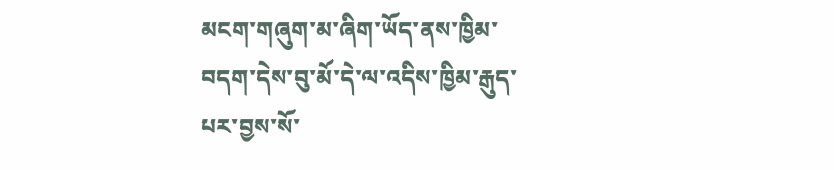མངག་གཞུག་མ་ཞིག་ཡོད་ནས་ཁྱིམ་བདག་དེས་བུ་མོ་དེ་ལ་འདིས་ཁྱིམ་རྒུད་པར་བྱས་སོ་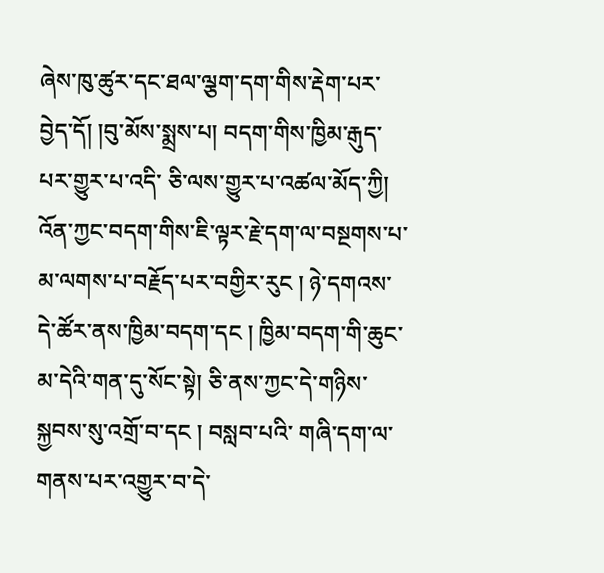ཞེས་ཁུ་ཚུར་དང་ཐལ་ལྕག་དག་གིས་རྡེག་པར་བྱེད་དོ། །བུ་མོས་སྨྲས་པ། བདག་གིས་ཁྱིམ་རྒུད་པར་གྱུར་པ་འདི་ ཅི་ལས་གྱུར་པ་འཚལ་མོད་ཀྱི། འོན་ཀྱང་བདག་གིས་ཇི་ལྟར་རྗེ་དག་ལ་བསྔགས་པ་མ་ལགས་པ་བརྗོད་པར་བགྱིར་རུང ། ཉེ་དགའས་དེ་ཚོར་ནས་ཁྱིམ་བདག་དང ། ཁྱིམ་བདག་གི་ཆུང་མ་དེའི་གན་དུ་སོང་སྟེ། ཅི་ནས་ཀྱང་དེ་གཉིས་སྐྱབས་སུ་འགྲོ་བ་དང ། བསླབ་པའི་ གཞི་དག་ལ་གནས་པར་འགྱུར་བ་དེ་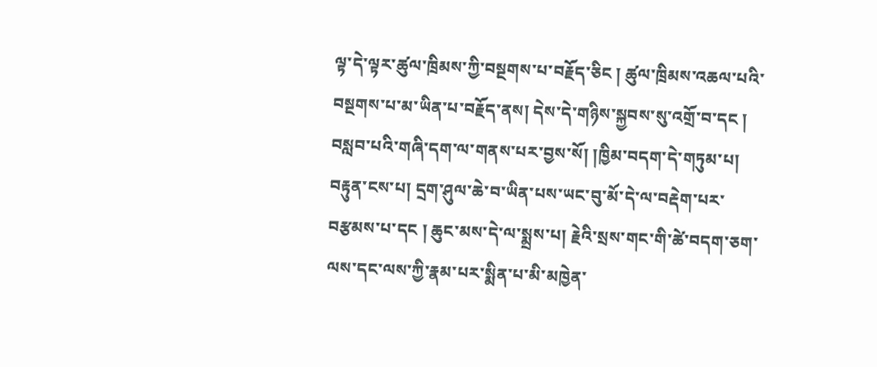ལྟ་དེ་ལྟར་ཚུལ་ཁྲིམས་ཀྱི་བསྔགས་པ་བརྗོད་ཅིང ། ཚུལ་ཁྲིམས་འཆལ་པའི་བསྔགས་པ་མ་ཡིན་པ་བརྗོད་ནས། དེས་དེ་གཉིས་སྐྱབས་སུ་འགྲོ་བ་དང ། བསླབ་པའི་གཞི་དག་ལ་གནས་པར་བྱས་སོ། །ཁྱིམ་བདག་དེ་གཏུམ་པ། བརྟུན་ངས་པ། དྲག་ཤུལ་ཆེ་བ་ཡིན་པས་ཡང་བུ་མོ་དེ་ལ་བརྡེག་པར་བརྩམས་པ་དང ། ཆུང་མས་དེ་ལ་སྨྲས་པ། རྗེའི་སྲས་གང་གི་ཚེ་བདག་ཅག་ལས་དང་ལས་ཀྱི་རྣམ་པར་སྨིན་པ་མི་མཁྱེན་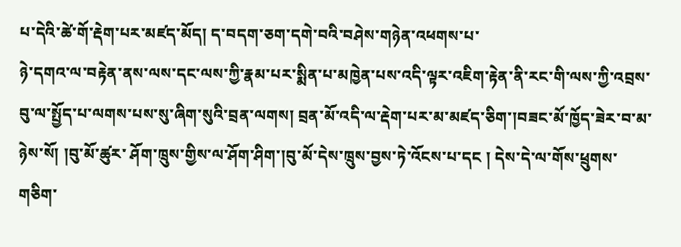པ་དེའི་ཚེ་གོ་རྡེག་པར་མཛད་མོད། ད་བདག་ཅག་དགེ་བའི་བཤེས་གཉེན་འཕགས་པ་
ཉེ་དགའ་ལ་བརྟེན་ནས་ལས་དང་ལས་ཀྱི་རྣམ་པར་སྨིན་པ་མཁྱེན་པས་འདི་ལྟར་འཇིག་རྟེན་ནི་རང་གི་ལས་ཀྱི་འབྲས་བུ་ལ་སྤྱོད་པ་ལགས་པས་སུ་ཞིག་སུའི་བྲན་ལགས། བྲན་མོ་འདི་ལ་རྡེག་པར་མ་མཛད་ཅིག་།བཟང་མོ་ཁྱོད་ཟེར་བ་མ་ཉེས་སོ། །བུ་མོ་ཚུར་ ཤོག་ཁྲུས་གྱིས་ལ་ཤོག་ཤིག་།བུ་མོ་དེས་ཁྲུས་བྱས་ཏེ་འོངས་པ་དང ། དེས་དེ་ལ་གོས་ཕྲུགས་གཅིག་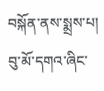བསྐོན་ནས་སྨྲས་པ། བུ་མོ་དགའ་ཞིང་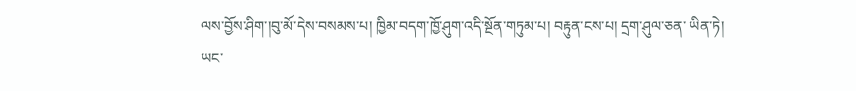ལས་བྱོས་ཤིག་།བུ་མོ་དེས་བསམས་པ། ཁྱིམ་བདག་ཁྱོ་ཤུག་འདི་སྔོན་གཏུམ་པ། བརྟུན་ངས་པ། དྲག་ཤུལ་ཅན་ ཡིན་ཏེ། ཡང་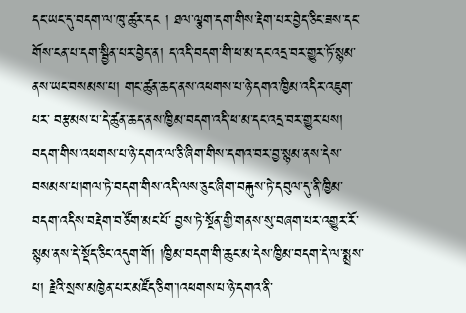དང་ཡང་དུ་བདག་ལ་ཁུ་ཚུར་དང ། ཐལ་ལྕག་དག་གིས་རྡེག་པར་བྱེད་ཅིང་ཟས་དང་གོས་ངན་པ་དག་སྦྱིན་པར་བྱེད་ན། ད་འདི་བདག་གི་ཕ་མ་དང་འདྲ་བར་གྱུར་ཏོ་སྙམ་ནས་ཡང་བསམས་པ། གང་ཚུན་ཆད་ནས་འཕགས་པ་ཉེ་དགའ་ཁྱིམ་འདིར་འཇུག་པར་ བརྩམས་པ་དེ་ཚུན་ཆད་ནས་ཁྱིམ་བདག་འདི་ཕ་མ་དང་འདྲ་བར་གྱུར་པས། བདག་གིས་འཕགས་པ་ཉེ་དགའ་ལ་ཅི་ཞིག་གིས་དགའ་བར་བྱ་སྙམ་ནས་དེས་བསམས་པ།གལ་ཏེ་བདག་གིས་འདི་ལས་ཅུང་ཞིག་བརྐུས་ཏེ་དབུལ་དུ་ནི་ཁྱིམ་བདག་འདིས་བརྡེག་བཙོག་མང་པོ་ བྱས་ཏེ་སྔོན་གྱི་གནས་སུ་བཞག་པར་འགྱུར་རོ་སྙམ་ནས་དེ་སྡོད་ཅིང་འདུག་གོ། །ཁྱིམ་བདག་གི་ཆུང་མ་དེས་ཁྱིམ་བདག་དེ་ལ་སྨྲས་པ། རྗེའི་སྲས་མཁྱེན་པར་མཛོད་ཅིག་།འཕགས་པ་ཉེ་དགའ་ནི་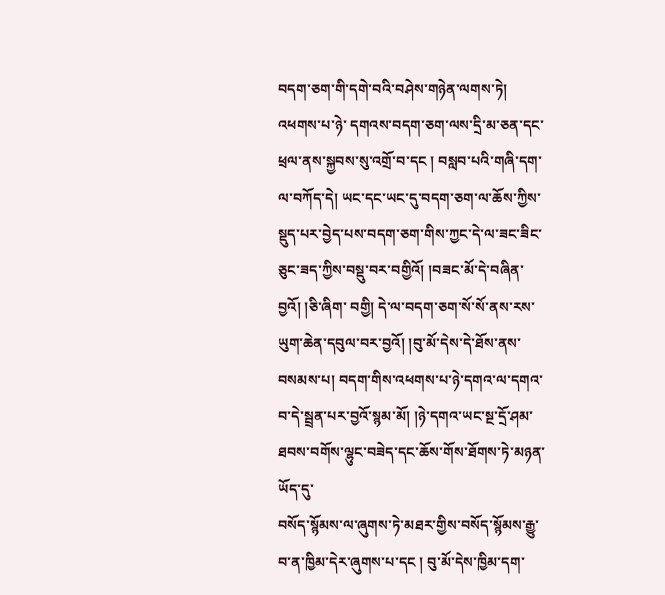བདག་ཅག་གི་དགེ་བའི་བཤེས་གཉེན་ལགས་ཏེ། འཕགས་པ་ཉེ་ དགའས་བདག་ཅག་ལས་དྲི་མ་ཅན་དང་ཕྲལ་ནས་སྐྱབས་སུ་འགྲོ་བ་དང ། བསླབ་པའི་གཞི་དག་ལ་བཀོད་དེ། ཡང་དང་ཡང་དུ་བདག་ཅག་ལ་ཆོས་ཀྱིས་སྡུད་པར་བྱེད་པས་བདག་ཅག་གིས་ཀྱང་དེ་ལ་ཟང་ཟིང་ཅུང་ཟད་ཀྱིས་བསྡུ་བར་བགྱིའོ། །བཟང་མོ་དེ་བཞིན་བྱའོ། །ཅི་ཞིག་ བགྱི། དེ་ལ་བདག་ཅག་སོ་སོ་ནས་རས་ཡུག་ཆེན་དབུལ་བར་བྱའོ། །བུ་མོ་དེས་དེ་ཐོས་ནས་བསམས་པ། བདག་གིས་འཕགས་པ་ཉེ་དགའ་ལ་དགའ་བ་དེ་སྦྲན་པར་བྱའོ་སྙམ་མོ། །ཉེ་དགའ་ཡང་སྔ་དྲོ་ཤམ་ཐབས་བགོས་ལྷུང་བཟེད་དང་ཆོས་གོས་ཐོགས་ཏེ་མཉན་ཡོད་དུ་
བསོད་སྙོམས་ལ་ཞུགས་ཏེ་མཐར་གྱིས་བསོད་སྙོམས་རྒྱུ་བ་ན་ཁྱིམ་དེར་ཞུགས་པ་དང ། བུ་མོ་དེས་ཁྱིམ་དག་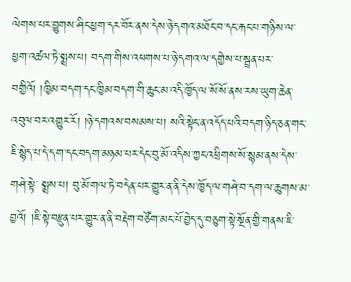ལེགས་པར་བྱུགས་ཤིང་ཕྱག་དར་བོར་ནས་དེས་ཉེ་དགའ་མཐོང་བ་དང་རྐང་པ་གཉིས་ལ་ཕྱག་འཚལ་ཏེ་སྨྲས་པ། བདག་གིས་འཕགས་པ་ཉེ་དགའ་ལ་དགྱེས་པ་སྦྲན་པར་ བགྱིའོ། །ཁྱིམ་བདག་དང་ཁྱིམ་བདག་གི་ཆུང་མ་འདི་ཁྱོད་ལ་སོ་སོ་ནས་རས་ཡུག་ཆེན་འབུལ་བར་འགྱུར་རོ། །ཉེ་དགའས་བསམས་པ། སའི་སྟེང་ན་འདོད་པའི་བདག་ཉིད་ཅན་གང་ཇི་སྙེད་པ་དེ་དག་དང་བདག་མཉམ་པར་དེང་བུ་མོ་འདིས་ཀྱང་འཕྲིགས་སོ་སྙམ་ནས་དེས་གཤེ་སྟེ་ སྨྲས་པ། བུ་མོ་གལ་ཏེ་བདེན་པར་གྱུར་ན་ནི་དེས་ཁྱོད་ལ་གཤེ་བ་དག་ལ་ཆུགས་མ་བྱའོ། །ཇི་སྟེ་བརྫུན་པར་གྱུར་ན་ནི་བརྡེག་བཙོག་མང་པོ་བྱེད་དུ་བཅུག་སྟེ་སྔོན་གྱི་གནས་ཇི་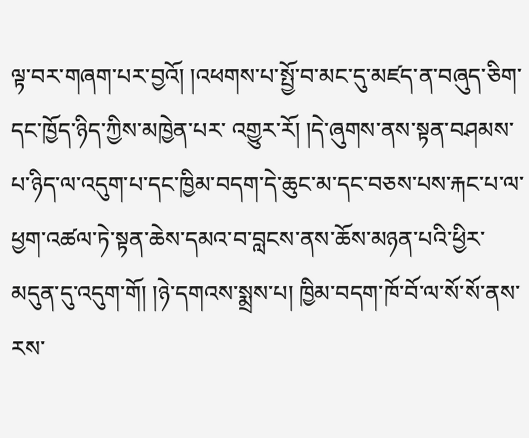ལྟ་བར་གཞག་པར་བྱའོ། །འཕགས་པ་སྤྱོ་བ་མང་དུ་མཛད་ན་བཞུད་ཅིག་དང་ཁྱོད་ཉིད་ཀྱིས་མཁྱེན་པར་ འགྱུར་རོ། །དེ་ཞུགས་ནས་སྟན་བཤམས་པ་ཉིད་ལ་འདུག་པ་དང་ཁྱིམ་བདག་དེ་ཆུང་མ་དང་བཅས་པས་རྐང་པ་ལ་ཕྱག་འཚལ་ཏེ་སྟན་ཆེས་དམའ་བ་བླངས་ནས་ཆོས་མཉན་པའི་ཕྱིར་མདུན་དུ་འདུག་གོ། །ཉེ་དགའས་སྨྲས་པ། ཁྱིམ་བདག་ཁོ་བོ་ལ་སོ་སོ་ནས་རས་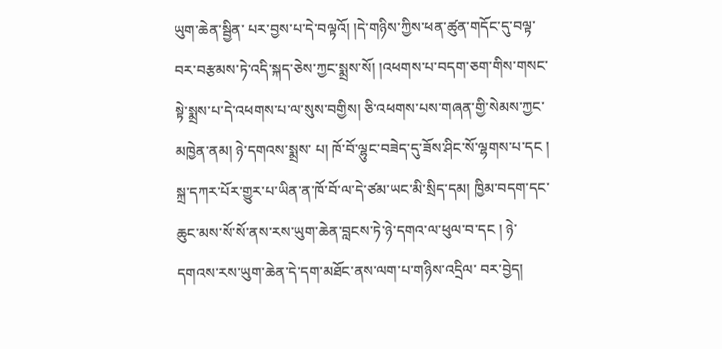ཡུག་ཆེན་སྦྱིན་ པར་བྱས་པ་དེ་བལྟའོ། །དེ་གཉིས་ཀྱིས་ཕན་ཚུན་གདོང་དུ་བལྟ་བར་བརྩམས་ཏེ་འདི་སྐད་ཅེས་ཀྱང་སྨྲས་སོ། །འཕགས་པ་བདག་ཅག་གིས་གསང་སྟེ་སྨྲས་པ་དེ་འཕགས་པ་ལ་སུས་བགྱིས། ཅི་འཕགས་པས་གཞན་གྱི་སེམས་ཀྱང་མཁྱེན་ནམ། ཉེ་དགའས་སྨྲས་ པ། ཁོ་བོ་ལྷུང་བཟེད་དུ་ཟོས་ཤིང་སོ་ལྷགས་པ་དང ། སྐྲ་དཀར་པོར་གྱུར་པ་ཡིན་ན་ཁོ་བོ་ལ་དེ་ཙམ་ཡང་མི་སྲིད་དམ། ཁྱིམ་བདག་དང་ཆུང་མས་སོ་སོ་ནས་རས་ཡུག་ཆེན་བླངས་ཏེ་ཉེ་དགའ་ལ་ཕུལ་བ་དང ། ཉེ་དགའས་རས་ཡུག་ཆེན་དེ་དག་མཐོང་ནས་ལག་པ་གཉིས་འདྲིལ་ བར་བྱེད།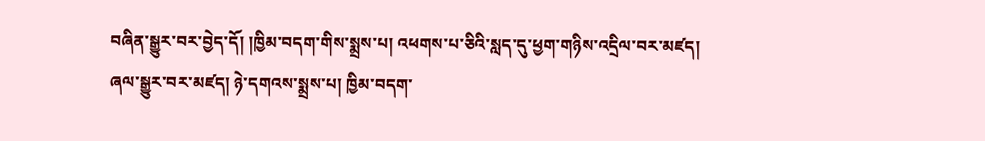བཞིན་སྒྱུར་བར་བྱེད་དོ། །ཁྱིམ་བདག་གིས་སྨྲས་པ། འཕགས་པ་ཅིའི་སླད་དུ་ཕྱག་གཉིས་འདྲིལ་བར་མཛད། ཞལ་སྒྱུར་བར་མཛད། ཉེ་དགའས་སྨྲས་པ། ཁྱིམ་བདག་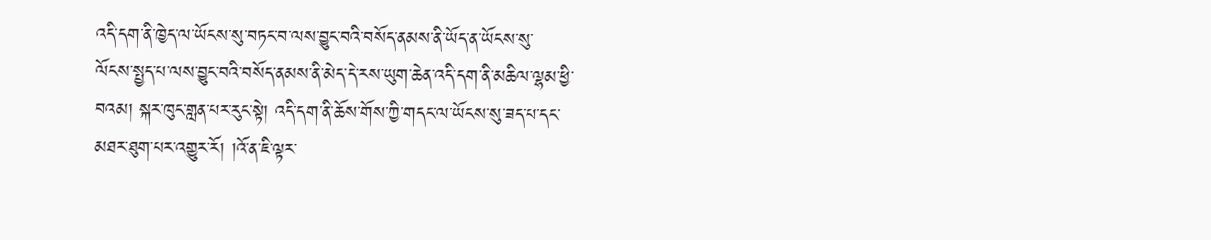འདི་དག་ནི་ཁྱེད་ལ་ཡོངས་སུ་བཏང་བ་ལས་བྱུང་བའི་བསོད་ནམས་ནི་ཡོད་ན་ཡོངས་སུ་
ལོངས་སྤྱད་པ་ལས་བྱུང་བའི་བསོད་ནམས་ནི་མེད་དེ་རས་ཡུག་ཆེན་འདི་དག་ནི་མཆིལ་ལྷམ་ཕྱི་བའམ། སྐར་ཁུང་གླན་པར་རུང་སྟེ། འདི་དག་ནི་ཆོས་གོས་ཀྱི་གདང་ལ་ཡོངས་སུ་ཟད་པ་དང་མཐར་ཐུག་པར་འགྱུར་རོ། །འོ་ན་ཇི་ལྟར་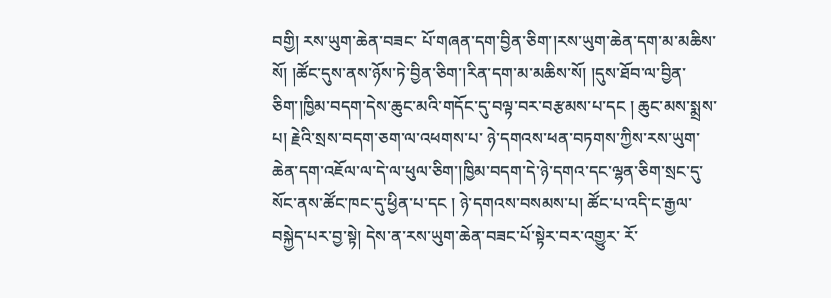བགྱི། རས་ཡུག་ཆེན་བཟང་ པོ་གཞན་དག་བྱིན་ཅིག་།རས་ཡུག་ཆེན་དག་མ་མཆིས་སོ། །ཚོང་དུས་ནས་ཉོས་ཏེ་བྱིན་ཅིག་།རིན་དག་མ་མཆིས་སོ། །དུས་ཐོབ་ལ་བྱིན་ཅིག་།ཁྱིམ་བདག་དེས་ཆུང་མའི་གདོང་དུ་བལྟ་བར་བརྩམས་པ་དང ། ཆུང་མས་སྨྲས་པ། རྗེའི་སྲས་བདག་ཅག་ལ་འཕགས་པ་ ཉེ་དགའས་ཕན་བཏགས་ཀྱིས་རས་ཡུག་ཆེན་དག་འཇོལ་ལ་དེ་ལ་ཕུལ་ཅིག་།ཁྱིམ་བདག་དེ་ཉེ་དགའ་དང་ལྷན་ཅིག་སྲང་དུ་སོང་ནས་ཚོང་ཁང་དུ་ཕྱིན་པ་དང ། ཉེ་དགའས་བསམས་པ། ཚོང་པ་འདི་ང་རྒྱལ་བསྐྱེད་པར་བྱ་སྟེ། དེས་ན་རས་ཡུག་ཆེན་བཟང་པོ་སྟེར་བར་འགྱུར་ རོ་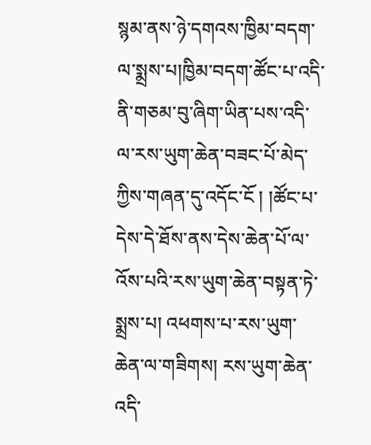སྙམ་ནས་ཉེ་དགའས་ཁྱིམ་བདག་ལ་སྨྲས་པ།ཁྱིམ་བདག་ཚོང་པ་འདི་ནི་གཅམ་བུ་ཞིག་ཡིན་པས་འདི་ལ་རས་ཡུག་ཆེན་བཟང་པོ་མེད་ཀྱིས་གཞན་དུ་འདོང་ངོ ། །ཚོང་པ་དེས་དེ་ཐོས་ནས་དེས་ཆེན་པོ་ལ་འོས་པའི་རས་ཡུག་ཆེན་བསྟན་ཏེ་སྨྲས་པ། འཕགས་པ་རས་ཡུག་ ཆེན་ལ་གཟིགས། རས་ཡུག་ཆེན་འདི་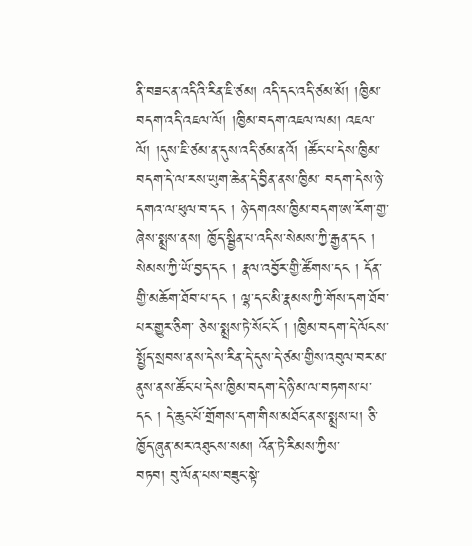ནི་བཟང་ན་འདིའི་རིན་ཇི་ཙམ། འདི་དང་འདི་ཙམ་མོ། །ཁྱིམ་བདག་འདི་འཇལ་ལོ། །ཁྱིམ་བདག་འཇལ་ལམ། འཇལ་ལོ། །དུས་ཇི་ཙམ་ན་དུས་འདི་ཙམ་ནའོ། །ཚོང་པ་དེས་ཁྱིམ་བདག་དེ་ལ་རས་ཡུག་ཆེན་དེ་བྱིན་ནས་ཁྱིམ་ བདག་དེས་ཉེ་དགའ་ལ་ཕུལ་བ་དང ། ཉེ་དགའས་ཁྱིམ་བདག་ཨ་རོག་གྱ་ཞེས་སྨྲས་ནས། ཁྱོད་སྦྱིན་པ་འདིས་སེམས་ཀྱི་རྒྱན་དང ། སེམས་ཀྱི་ཡོ་བྱད་དང ། རྣལ་འབྱོར་གྱི་ཚོགས་དང ། དོན་གྱི་མཆོག་ཐོབ་པ་དང ། ལྷ་དང་མི་རྣམས་ཀྱི་གོས་དག་ཐོབ་པར་གྱུར་ཅིག་ ཅེས་སྨྲས་ཏེ་སོང་ངོ ། །ཁྱིམ་བདག་དེ་ལོངས་སྤྱོད་སྲབས་ནས་དེས་རིན་དེ་དུས་དེ་ཙམ་གྱིས་འབུལ་བར་མ་ནུས་ནས་ཚོང་པ་དེས་ཁྱིམ་བདག་དེ་ཉི་མ་ལ་བཏགས་པ་དང ། དེ་ཆུང་པོ་གྲོགས་དག་གིས་མཐོང་ནས་སྨྲས་པ། ཅི་ཁྱོད་ཞུན་མར་འཐུངས་སམ། འོན་ཏེ་རིམས་ཀྱིས་
བཏབ། བུ་ལོན་པས་བཟུང་སྟེ་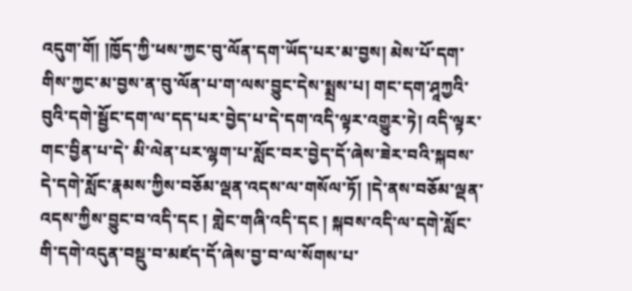འདུག་གོ། །ཁྱོད་ཀྱི་ཕས་ཀྱང་བུ་ལོན་དག་ཡོད་པར་མ་བྱས། མེས་པོ་དག་གིས་ཀྱང་མ་བྱས་ན་བུ་ལོན་པ་ག་ལས་བྱུང་དེས་སྨྲས་པ། གང་དག་ཤཱཀྱའི་བུའི་དགེ་སྦྱོང་དག་ལ་དད་པར་བྱེད་པ་དེ་དག་འདི་ལྟར་འགྱུར་ཏེ། འདི་ལྟར་གང་བྱིན་པ་དེ་ མི་ལེན་པར་ལྷག་པ་སློང་བར་བྱེད་དོ་ཞེས་ཟེར་བའི་སྐབས་དེ་དགེ་སློང་རྣམས་ཀྱིས་བཅོམ་ལྡན་འདས་ལ་གསོལ་ཏོ། །དེ་ནས་བཅོམ་ལྡན་འདས་ཀྱིས་བྱུང་བ་འདི་དང ། གླེང་གཞི་འདི་དང ། སྐབས་འདི་ལ་དགེ་སློང་གི་དགེ་འདུན་བསྡུ་བ་མཛད་དོ་ཞེས་བྱ་བ་ལ་སོགས་པ་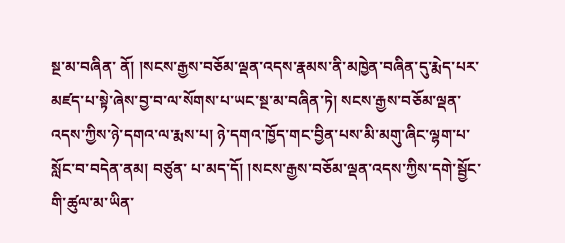སྔ་མ་བཞིན་ ནོ། །སངས་རྒྱས་བཅོམ་ལྡན་འདས་རྣམས་ནི་མཁྱེན་བཞིན་དུ་རྨེད་པར་མཛད་པ་སྟེ་ཞེས་བྱ་བ་ལ་སོགས་པ་ཡང་སྔ་མ་བཞིན་ཏེ། སངས་རྒྱས་བཅོམ་ལྡན་འདས་ཀྱིས་ཉེ་དགའ་ལ་རྨས་པ། ཉེ་དགའ་ཁྱོད་གང་བྱིན་པས་མི་མགུ་ཞིང་ལྷག་པ་སློང་བ་བདེན་ནམ། བཙུན་ པ་མད་དོ། །སངས་རྒྱས་བཅོམ་ལྡན་འདས་ཀྱིས་དགེ་སྦྱོང་གི་ཚུལ་མ་ཡིན་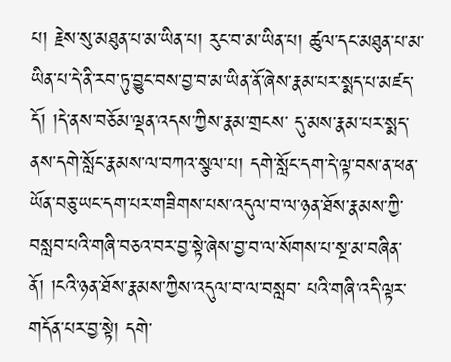པ། རྗེས་སུ་མཐུན་པ་མ་ཡིན་པ། རུང་བ་མ་ཡིན་པ། ཚུལ་དང་མཐུན་པ་མ་ཡིན་པ་དེ་ནི་རབ་ཏུ་བྱུང་བས་བྱ་བ་མ་ཡིན་ནོ་ཞེས་རྣམ་པར་སྨད་པ་མཛད་དོ། །དེ་ནས་བཅོམ་ལྡན་འདས་ཀྱིས་རྣམ་གྲངས་ དུ་མས་རྣམ་པར་སྨད་ནས་དགེ་སློང་རྣམས་ལ་བཀའ་སྩལ་པ། དགེ་སློང་དག་དེ་ལྟ་བས་ན་ཕན་ཡོན་བཅུ་ཡང་དག་པར་གཟིགས་པས་འདུལ་བ་ལ་ཉན་ཐོས་རྣམས་ཀྱི་བསླབ་པའི་གཞི་བཅའ་བར་བྱ་སྟེ་ཞེས་བྱ་བ་ལ་སོགས་པ་སྔ་མ་བཞིན་ནོ། །ངའི་ཉན་ཐོས་རྣམས་ཀྱིས་འདུལ་བ་ལ་བསླབ་ པའི་གཞི་འདི་ལྟར་གདོན་པར་བྱ་སྟེ། དགེ་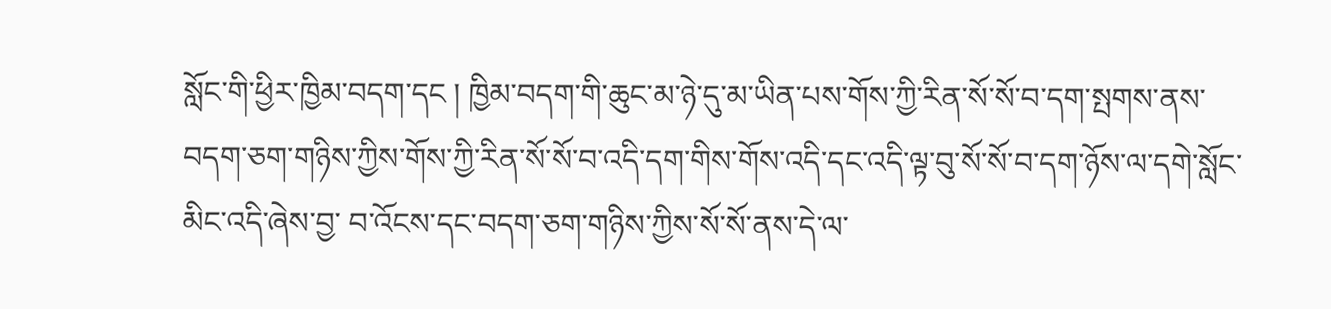སློང་གི་ཕྱིར་ཁྱིམ་བདག་དང ། ཁྱིམ་བདག་གི་ཆུང་མ་ཉེ་དུ་མ་ཡིན་པས་གོས་ཀྱི་རིན་སོ་སོ་བ་དག་སྤགས་ནས་བདག་ཅག་གཉིས་ཀྱིས་གོས་ཀྱི་རིན་སོ་སོ་བ་འདི་དག་གིས་གོས་འདི་དང་འདི་ལྟ་བུ་སོ་སོ་བ་དག་ཉོས་ལ་དགེ་སློང་མིང་འདི་ཞེས་བྱ་ བ་འོངས་དང་བདག་ཅག་གཉིས་ཀྱིས་སོ་སོ་ནས་དེ་ལ་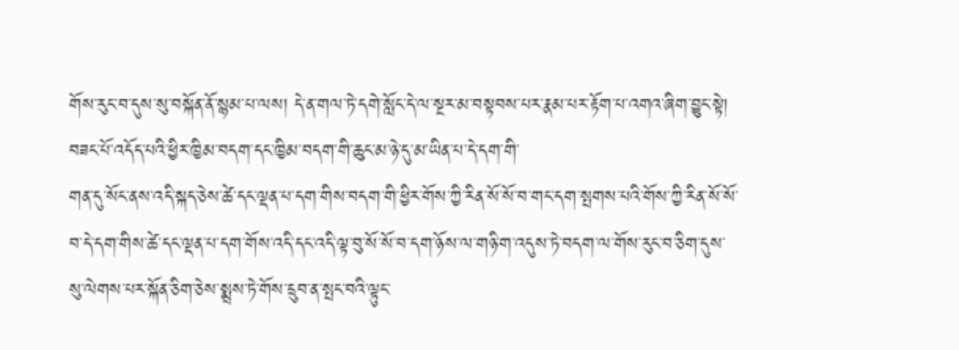གོས་རུང་བ་དུས་སུ་བསྐོན་ནོ་སྙམ་པ་ལས། དེ་ན་གལ་ཏེ་དགེ་སློང་དེ་ལ་སྔར་མ་བསྟབས་པར་རྣམ་པར་རྟོག་པ་འགའ་ཞིག་བྱུང་སྟེ། བཟང་པོ་འདོད་པའི་ཕྱིར་ཁྱིམ་བདག་དང་ཁྱིམ་བདག་གི་ཆུང་མ་ཉེ་དུ་མ་ཡིན་པ་དེ་དག་གི་
གན་དུ་སོང་ནས་འདི་སྐད་ཅེས་ཚེ་དང་ལྡན་པ་དག་གིས་བདག་གི་ཕྱིར་གོས་ཀྱི་རིན་སོ་སོ་བ་གང་དག་སྤགས་པའི་གོས་ཀྱི་རིན་སོ་སོ་བ་དེ་དག་གིས་ཚེ་དང་ལྡན་པ་དག་གོས་འདི་དང་འདི་ལྟ་བུ་སོ་སོ་བ་དག་ཉོས་ལ་གཉི་ག་འདུས་ཏེ་བདག་ལ་གོས་རུང་བ་ཅིག་དུས་ སུ་ལེགས་པར་སྐོན་ཅིག་ཅེས་སྨྲས་ཏེ་གོས་དྲུབ་ན་སྤང་བའི་ལྟུང་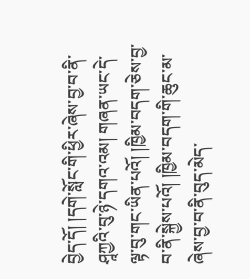བྱེད་དོ། །དགེ་སློང་གི་ཕྱིར་ཞེས་བྱ་བ་ནི་ཤཱཀྱའི་བུ་ཉེ་དགའ་འམ། གཞན་ཡང་དེ་ལྟ་བུ་གང་ཡིན་པའོ། །ཁྱིམ་བདག་ཅེས་བྱ་བ་ནི་སྐྱེས་པའོ། །ཁྱིམ་བདག་གི་ཆུང་མ་ཞེས་བྱ་བ་ནི་བུད་མེད་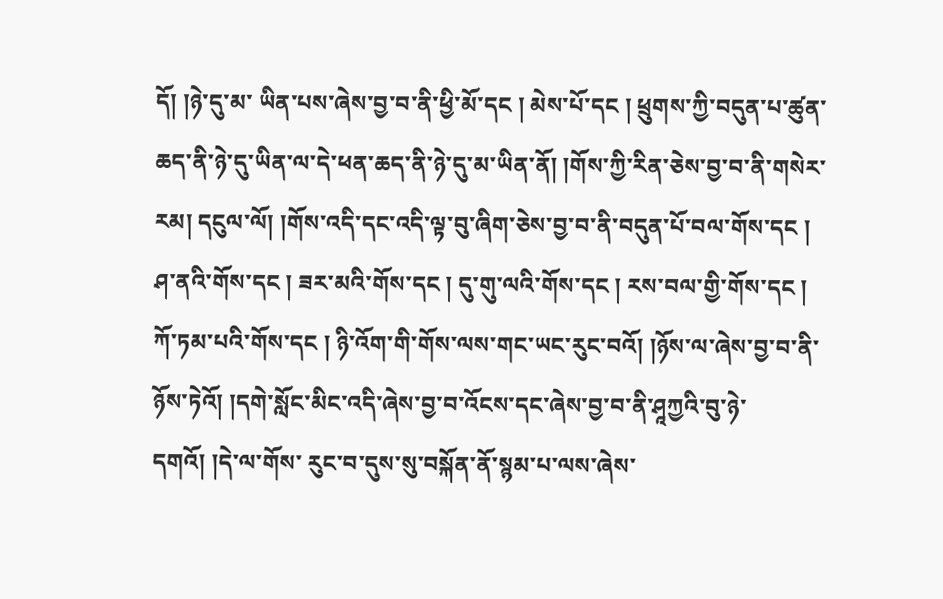དོ། །ཉེ་དུ་མ་ ཡིན་པས་ཞེས་བྱ་བ་ནི་ཕྱི་མོ་དང ། མེས་པོ་དང ། ཕྲུགས་ཀྱི་བདུན་པ་ཚུན་ཆད་ནི་ཉེ་དུ་ཡིན་ལ་དེ་ཕན་ཆད་ནི་ཉེ་དུ་མ་ཡིན་ནོ། །གོས་ཀྱི་རིན་ཅེས་བྱ་བ་ནི་གསེར་རམ། དངུལ་ལོ། །གོས་འདི་དང་འདི་ལྟ་བུ་ཞིག་ཅེས་བྱ་བ་ནི་བདུན་པོ་བལ་གོས་དང ། ཤ་ནའི་གོས་དང ། ཟར་མའི་གོས་དང ། དུ་གུ་ལའི་གོས་དང ། རས་བལ་གྱི་གོས་དང ། ཀོ་ཏམ་པའི་གོས་དང ། ཉི་འོག་གི་གོས་ལས་གང་ཡང་རུང་བའོ། །ཉོས་ལ་ཞེས་བྱ་བ་ནི་ཉོས་ཏེའོ། །དགེ་སློང་མིང་འདི་ཞེས་བྱ་བ་འོངས་དང་ཞེས་བྱ་བ་ནི་ཤཱཀྱའི་བུ་ཉེ་དགའོ། །དེ་ལ་གོས་ རུང་བ་དུས་སུ་བསྐོན་ནོ་སྙམ་པ་ལས་ཞེས་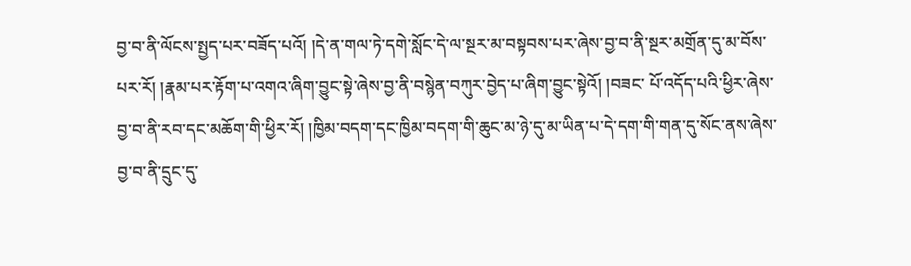བྱ་བ་ནི་ལོངས་སྤྱད་པར་བཟོད་པའོ། །དེ་ན་གལ་ཏེ་དགེ་སློང་དེ་ལ་སྔར་མ་བསྟབས་པར་ཞེས་བྱ་བ་ནི་སྔར་མགྲོན་དུ་མ་བོས་པར་རོ། །རྣམ་པར་རྟོག་པ་འགའ་ཞིག་བྱུང་སྟེ་ཞེས་བྱ་ནི་བསྙེན་བཀུར་བྱེད་པ་ཞིག་བྱུང་སྟེའོ། །བཟང་ པོ་འདོད་པའི་ཕྱིར་ཞེས་བྱ་བ་ནི་རབ་དང་མཆོག་གི་ཕྱིར་རོ། །ཁྱིམ་བདག་དང་ཁྱིམ་བདག་གི་ཆུང་མ་ཉེ་དུ་མ་ཡིན་པ་དེ་དག་གི་གན་དུ་སོང་ནས་ཞེས་བྱ་བ་ནི་དྲུང་དུ་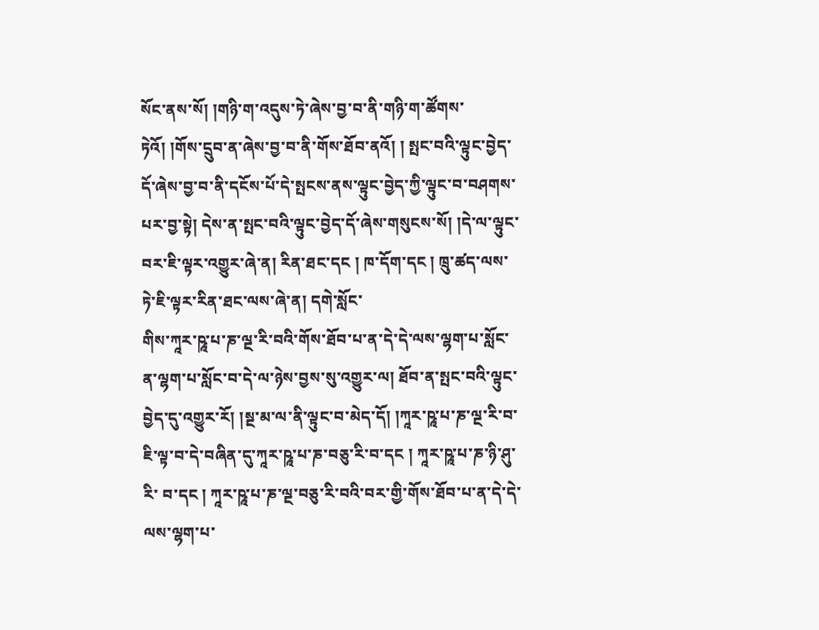སོང་ནས་སོ། །གཉི་ག་འདུས་ཏེ་ཞེས་བྱ་བ་ནི་གཉི་ག་ཚོགས་ཏེའོ། །གོས་དྲུབ་ན་ཞེས་བྱ་བ་ནི་གོས་ཐོབ་ནའོ། ། སྤང་བའི་ལྟུང་བྱེད་དོ་ཞེས་བྱ་བ་ནི་དངོས་པོ་དེ་སྤངས་ནས་ལྟུང་བྱེད་ཀྱི་ལྟུང་བ་བཤགས་པར་བྱ་སྟེ། དེས་ན་སྤང་བའི་ལྟུང་བྱེད་དོ་ཞེས་གསུངས་སོ། །དེ་ལ་ལྟུང་བར་ཇི་ལྟར་འགྱུར་ཞེ་ན། རིན་ཐང་དང ། ཁ་དོག་དང ། ཁྲུ་ཚད་ལས་ཏེ་ཇི་ལྟར་རིན་ཐང་ལས་ཞེ་ན། དགེ་སློང་
གིས་ཀཱར་ཥཱ་པ་ཎ་ལྔ་རི་བའི་གོས་ཐོབ་པ་ན་དེ་དེ་ལས་ལྷག་པ་སློང་ན་ལྷག་པ་སློང་བ་དེ་ལ་ཉེས་བྱས་སུ་འགྱུར་ལ། ཐོབ་ན་སྤང་བའི་ལྟུང་བྱེད་དུ་འགྱུར་རོ། །སྔ་མ་ལ་ནི་ལྟུང་བ་མེད་དོ། །ཀཱར་ཥཱ་པ་ཎ་ལྔ་རི་བ་ཇི་ལྟ་བ་དེ་བཞིན་དུ་ཀཱར་ཥཱ་པ་ཎ་བཅུ་རི་བ་དང ། ཀཱར་ཥཱ་པ་ཎ་ཉི་ཤུ་རི་ བ་དང ། ཀཱར་ཥཱ་པ་ཎ་ལྔ་བཅུ་རི་བའི་བར་གྱི་གོས་ཐོབ་པ་ན་དེ་དེ་ལས་ལྷག་པ་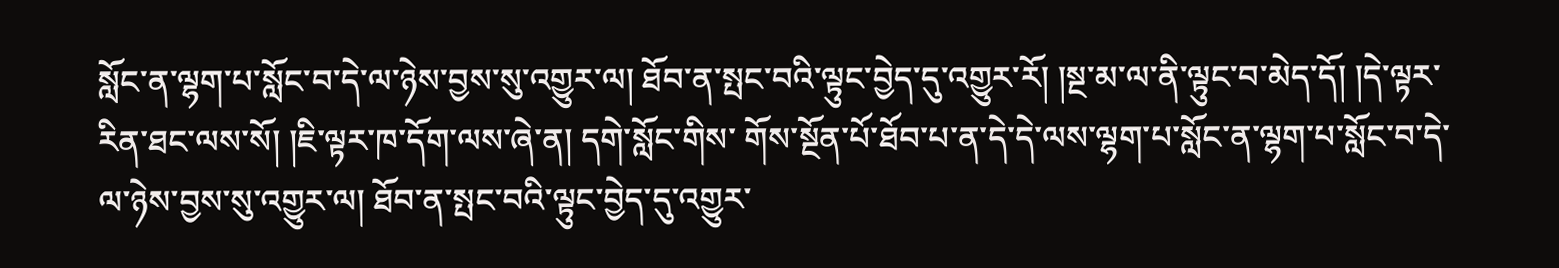སློང་ན་ལྷག་པ་སློང་བ་དེ་ལ་ཉེས་བྱས་སུ་འགྱུར་ལ། ཐོབ་ན་སྤང་བའི་ལྟུང་བྱེད་དུ་འགྱུར་རོ། །སྔ་མ་ལ་ནི་ལྟུང་བ་མེད་དོ། །དེ་ལྟར་རིན་ཐང་ལས་སོ། །ཇི་ལྟར་ཁ་དོག་ལས་ཞེ་ན། དགེ་སློང་གིས་ གོས་སྔོན་པོ་ཐོབ་པ་ན་དེ་དེ་ལས་ལྷག་པ་སློང་ན་ལྷག་པ་སློང་བ་དེ་ལ་ཉེས་བྱས་སུ་འགྱུར་ལ། ཐོབ་ན་སྤང་བའི་ལྟུང་བྱེད་དུ་འགྱུར་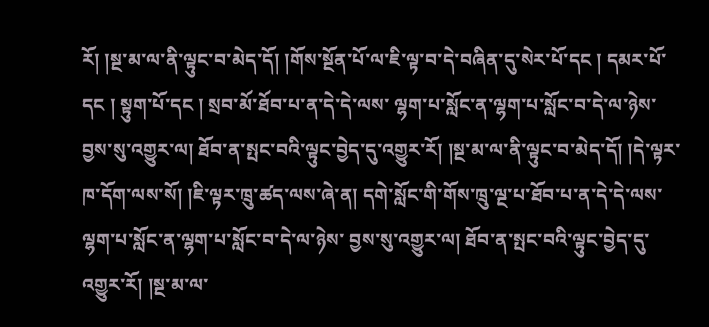རོ། །སྔ་མ་ལ་ནི་ལྟུང་བ་མེད་དོ། །གོས་སྔོན་པོ་ལ་ཇི་ལྟ་བ་དེ་བཞིན་དུ་སེར་པོ་དང ། དམར་པོ་དང ། སྟུག་པོ་དང ། སྲབ་མོ་ཐོབ་པ་ན་དེ་དེ་ལས་ ལྷག་པ་སློང་ན་ལྷག་པ་སློང་བ་དེ་ལ་ཉེས་བྱས་སུ་འགྱུར་ལ། ཐོབ་ན་སྤང་བའི་ལྟུང་བྱེད་དུ་འགྱུར་རོ། །སྔ་མ་ལ་ནི་ལྟུང་བ་མེད་དོ། །དེ་ལྟར་ཁ་དོག་ལས་སོ། །ཇི་ལྟར་ཁྲུ་ཚད་ལས་ཞེ་ན། དགེ་སློང་གི་གོས་ཁྲུ་ལྔ་པ་ཐོབ་པ་ན་དེ་དེ་ལས་ལྷག་པ་སློང་ན་ལྷག་པ་སློང་བ་དེ་ལ་ཉེས་ བྱས་སུ་འགྱུར་ལ། ཐོབ་ན་སྤང་བའི་ལྟུང་བྱེད་དུ་འགྱུར་རོ། །སྔ་མ་ལ་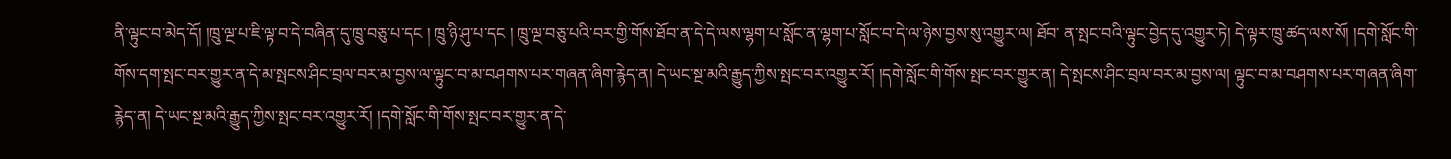ནི་ལྟུང་བ་མེད་དོ། །ཁྲུ་ལྔ་པ་ཇི་ལྟ་བ་དེ་བཞིན་དུ་ཁྲུ་བཅུ་པ་དང ། ཁྲུ་ཉི་ཤུ་པ་དང ། ཁྲུ་ལྔ་བཅུ་པའི་བར་གྱི་གོས་ཐོབ་ན་དེ་དེ་ལས་ལྷག་པ་སློང་ན་ལྷག་པ་སློང་བ་དེ་ལ་ཉེས་བྱས་སུ་འགྱུར་ལ། ཐོབ་ ན་སྤང་བའི་ལྟུང་བྱེད་དུ་འགྱུར་ཏེ། དེ་ལྟར་ཁྲུ་ཚད་ལས་སོ། །དགེ་སློང་གི་གོས་དག་སྤང་བར་གྱུར་ན་དེ་མ་སྤངས་ཤིང་བྲལ་བར་མ་བྱས་ལ་ལྟུང་བ་མ་བཤགས་པར་གཞན་ཞིག་རྙེད་ན། དེ་ཡང་སྔ་མའི་རྒྱུད་ཀྱིས་སྤང་བར་འགྱུར་རོ། །དགེ་སློང་གི་གོས་སྤང་བར་གྱུར་ན། དེ་སྤངས་ཤིང་བྲལ་བར་མ་བྱས་ལ། ལྟུང་བ་མ་བཤགས་པར་གཞན་ཞིག་རྙེད་ན། དེ་ཡང་སྔ་མའི་རྒྱུད་ཀྱིས་སྤང་བར་འགྱུར་རོ། །དགེ་སློང་གི་གོས་སྤང་བར་གྱུར་ན་དེ་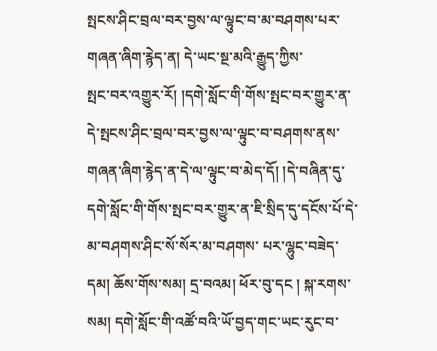སྤངས་ཤིང་བྲལ་བར་བྱས་ལ་ལྟུང་བ་མ་བཤགས་པར་གཞན་ཞིག་རྙེད་ན། དེ་ཡང་སྔ་མའི་རྒྱུད་ཀྱིས་
སྤང་བར་འགྱུར་རོ། །དགེ་སློང་གི་གོས་སྤང་བར་གྱུར་ན་དེ་སྤངས་ཤིང་བྲལ་བར་བྱས་ལ་ལྟུང་བ་བཤགས་ནས་གཞན་ཞིག་རྙེད་ན་དེ་ལ་ལྟུང་བ་མེད་དོ། །དེ་བཞིན་དུ་དགེ་སློང་གི་གོས་སྤང་བར་གྱུར་ན་ཇི་སྲིད་དུ་དངོས་པོ་དེ་མ་བཤགས་ཤིང་སོ་སོར་མ་བཤགས་ པར་ལྷུང་བཟེད་དམ། ཆོས་གོས་སམ། དྲ་བའམ། ཕོར་བུ་དང ། སྐ་རགས་སམ། དགེ་སློང་གི་འཚོ་བའི་ཡོ་བྱད་གང་ཡང་རུང་བ་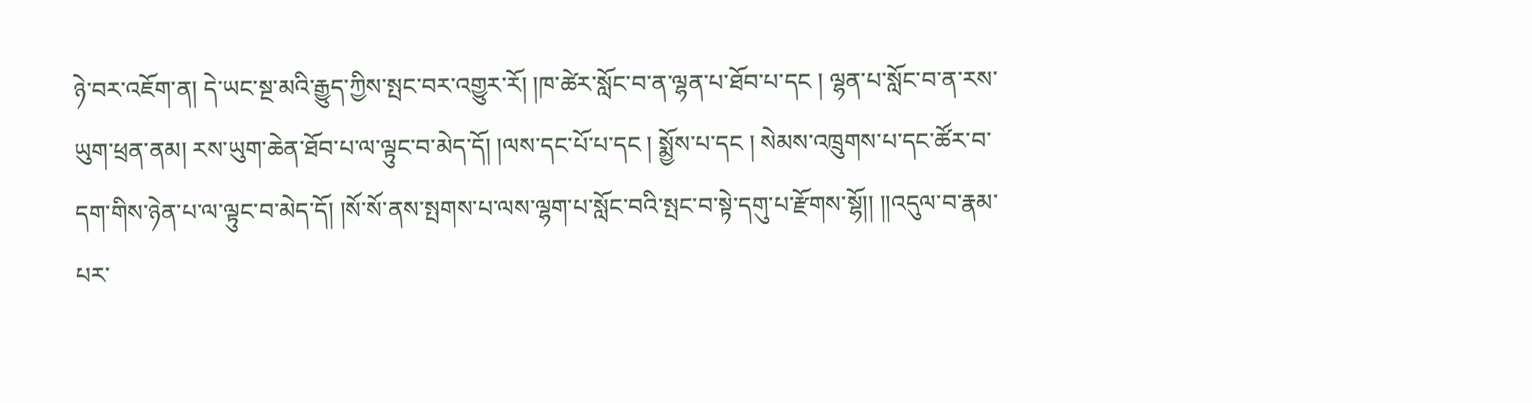ཉེ་བར་འཇོག་ན། དེ་ཡང་སྔ་མའི་རྒྱུད་ཀྱིས་སྤང་བར་འགྱུར་རོ། །ཁ་ཚེར་སློང་བ་ན་ལྷན་པ་ཐོབ་པ་དང ། ལྷན་པ་སློང་བ་ན་རས་ཡུག་ཕྲན་ནམ། རས་ཡུག་ཆེན་ཐོབ་པ་ལ་ལྟུང་བ་མེད་དོ། །ལས་དང་པོ་པ་དང ། སྨྱོས་པ་དང ། སེམས་འཁྲུགས་པ་དང་ཚོར་བ་དག་གིས་ཉེན་པ་ལ་ལྟུང་བ་མེད་དོ། །སོ་སོ་ནས་སྤགས་པ་ལས་ལྷག་པ་སློང་བའི་སྤང་བ་སྟེ་དགུ་པ་རྫོགས་སྷོ།། །།འདུལ་བ་རྣམ་པར་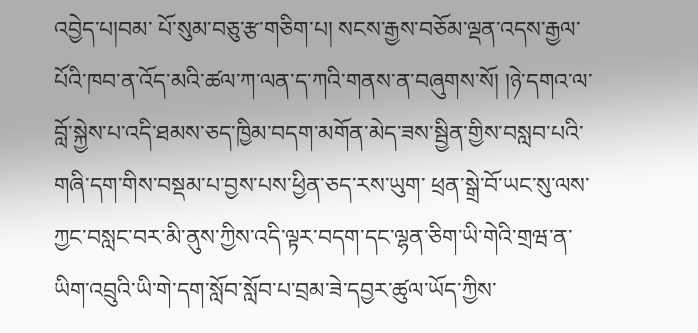འབྱེད་པ།བམ་ པོ་སུམ་བཅུ་རྩ་གཅིག་པ། སངས་རྒྱས་བཅོམ་ལྡན་འདས་རྒྱལ་པོའི་ཁབ་ན་འོད་མའི་ཚལ་ཀ་ལན་ད་ཀའི་གནས་ན་བཞུགས་སོ། །ཉེ་དགའ་ལ་བློ་སྐྱེས་པ་འདི་ཐམས་ཅད་ཁྱིམ་བདག་མགོན་མེད་ཟས་སྦྱིན་གྱིས་བསླབ་པའི་གཞི་དག་གིས་བསྡམ་པ་བྱས་པས་ཕྱིན་ཅད་རས་ཡུག་ ཕྲན་སྒྲེ་བོ་ཡང་སུ་ལས་ཀྱང་བསླང་བར་མི་ནུས་ཀྱིས་འདི་ལྟར་བདག་དང་ལྷན་ཅིག་ཡི་གེའི་གྲཝ་ན་ཡིག་འབྲུའི་ཡི་གེ་དག་སློབ་སློབ་པ་བྲམ་ཟེ་དབྱར་ཚུལ་ཡོད་ཀྱིས་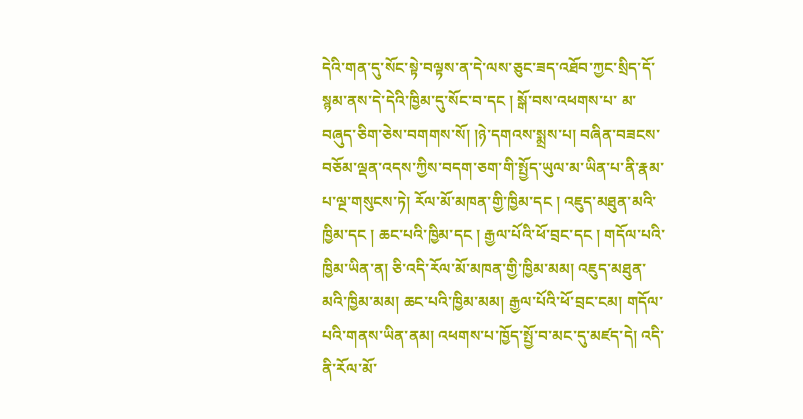དེའི་གན་དུ་སོང་སྟེ་བལྟས་ན་དེ་ལས་ཅུང་ཟད་འཐོབ་ཀྱང་སྲིད་དོ་སྙམ་ནས་དེ་དེའི་ཁྱིམ་དུ་སོང་བ་དང ། སྒོ་བས་འཕགས་པ་ མ་བཞུད་ཅིག་ཅེས་བགགས་སོ། །ཉེ་དགའས་སྨྲས་པ། བཞིན་བཟངས་བཅོམ་ལྡན་འདས་ཀྱིས་བདག་ཅག་གི་སྤྱོད་ཡུལ་མ་ཡིན་པ་ནི་རྣམ་པ་ལྔ་གསུངས་ཏེ། རོལ་མོ་མཁན་གྱི་ཁྱིམ་དང ། འཇུད་མཐུན་མའི་ཁྱིམ་དང ། ཆང་པའི་ཁྱིམ་དང ། རྒྱལ་པོའི་ཕོ་བྲང་དང ། གདོལ་པའི་ཁྱིམ་ཡིན་ན། ཅི་འདི་རོལ་མོ་མཁན་གྱི་ཁྱིམ་མམ། འཇུད་མཐུན་མའི་ཁྱིམ་མམ། ཆང་པའི་ཁྱིམ་མམ། རྒྱལ་པོའི་ཕོ་བྲང་ངམ། གདོལ་པའི་གནས་ཡིན་ནམ། འཕགས་པ་ཁྱོད་སྤྱོ་བ་མང་དུ་མཛད་དེ། འདི་ནི་རོལ་མོ་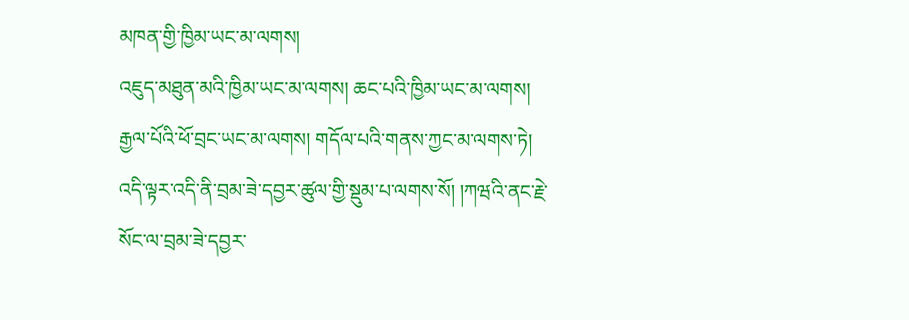མཁན་གྱི་ཁྱིམ་ཡང་མ་ལགས།
འཇུད་མཐུན་མའི་ཁྱིམ་ཡང་མ་ལགས། ཆང་པའི་ཁྱིམ་ཡང་མ་ལགས། རྒྱལ་པོའི་ཕོ་བྲང་ཡང་མ་ལགས། གདོལ་པའི་གནས་ཀྱང་མ་ལགས་ཏེ། འདི་ལྟར་འདི་ནི་བྲམ་ཟེ་དབྱར་ཚུལ་གྱི་སྡུམ་པ་ལགས་སོ། །ཀཝའི་ནང་རྗེ་སོང་ལ་བྲམ་ཟེ་དབྱར་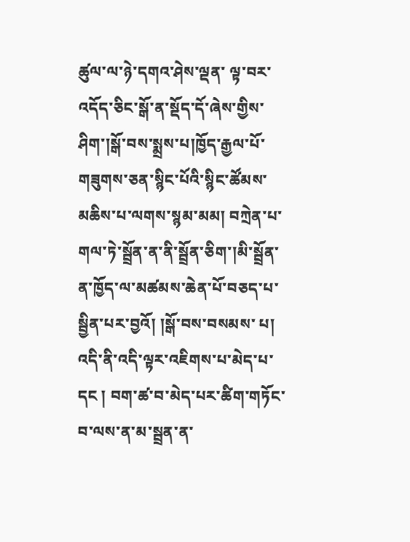ཚུལ་ལ་ཉེ་དགའ་ཤེས་ལྡན་ ལྟ་བར་འདོད་ཅིང་སྒོ་ན་སྡོད་དོ་ཞེས་གྱིས་ཤིག་།སྒོ་བས་སྨྲས་པ།ཁྱོད་རྒྱལ་པོ་གཟུགས་ཅན་སྙིང་པོའི་སྙིང་ཚོམས་མཆིས་པ་ལགས་སྙམ་མམ། བཀྲེན་པ་གལ་ཏེ་སྦྲོན་ན་ནི་སྦྲོན་ཅིག་།མི་སྦྲོན་ན་ཁྱོད་ལ་མཚམས་ཆེན་པོ་བཅད་པ་སྦྱིན་པར་བྱའོ། །སྒོ་བས་བསམས་ པ། འདི་ནི་འདི་ལྟར་འཇིགས་པ་མེད་པ་དང ། བག་ཚ་བ་མེད་པར་ཚིག་གཏོང་བ་ལས་ན་མ་སྦྲན་ན་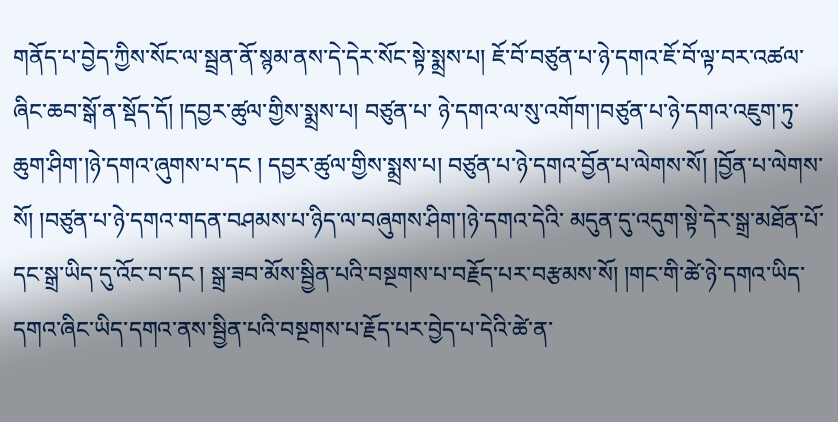གནོད་པ་བྱེད་ཀྱིས་སོང་ལ་སྦྲན་ནོ་སྙམ་ནས་དེ་དེར་སོང་སྟེ་སྨྲས་པ། ཇོ་བོ་བཙུན་པ་ཉེ་དགའ་ཇོ་བོ་ལྟ་བར་འཚལ་ཞིང་ཆབ་སྒོ་ན་སྡོད་དོ། །དབྱར་ཚུལ་གྱིས་སྨྲས་པ། བཙུན་པ་ ཉེ་དགའ་ལ་སུ་འགོག་།བཙུན་པ་ཉེ་དགའ་འཇུག་ཏུ་ཆུག་ཤིག་།ཉེ་དགའ་ཞུགས་པ་དང ། དབྱར་ཚུལ་གྱིས་སྨྲས་པ། བཙུན་པ་ཉེ་དགའ་བྱོན་པ་ལེགས་སོ། །བྱོན་པ་ལེགས་སོ། །བཙུན་པ་ཉེ་དགའ་གདན་བཤམས་པ་ཉིད་ལ་བཞུགས་ཤིག་།ཉེ་དགའ་དེའི་ མདུན་དུ་འདུག་སྟེ་དེར་སྒྲ་མཐོན་པོ་དང་སྒྲ་ཡིད་དུ་འོང་བ་དང ། སྒྲ་ཟབ་མོས་སྦྱིན་པའི་བསྔགས་པ་བརྗོད་པར་བརྩམས་སོ། །གང་གི་ཚེ་ཉེ་དགའ་ཡིད་དགའ་ཞིང་ཡིད་དགའ་ནས་སྦྱིན་པའི་བསྔགས་པ་རྗོད་པར་བྱེད་པ་དེའི་ཚེ་ན་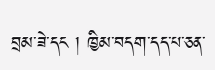བྲམ་ཟེ་དང ། ཁྱིམ་བདག་དད་པ་ཅན་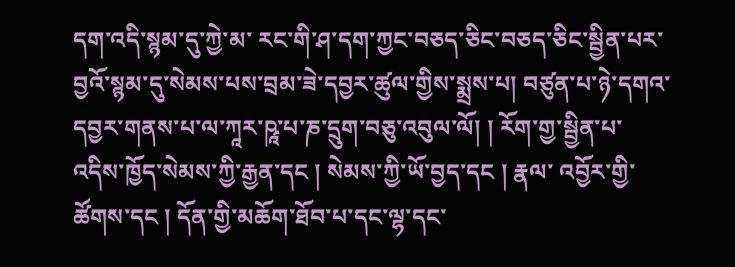དག་འདི་སྙམ་དུ་ཀྱེ་མ་ རང་གི་ཤ་དག་ཀྱང་བཅད་ཅིང་བཅད་ཅིང་སྦྱིན་པར་བྱའོ་སྙམ་དུ་སེམས་པས་བྲམ་ཟེ་དབྱར་ཚུལ་གྱིས་སྨྲས་པ། བཙུན་པ་ཉེ་དགའ་དབྱར་གནས་པ་ལ་ཀཱར་ཥཱ་པ་ཎ་དྲུག་བཅུ་འབུལ་ལོ། ། རོག་གྱ་སྦྱིན་པ་འདིས་ཁྱོད་སེམས་ཀྱི་རྒྱན་དང ། སེམས་ཀྱི་ཡོ་བྱད་དང ། རྣལ་ འབྱོར་གྱི་ཚོགས་དང ། དོན་གྱི་མཆོག་ཐོབ་པ་དང་ལྷ་དང་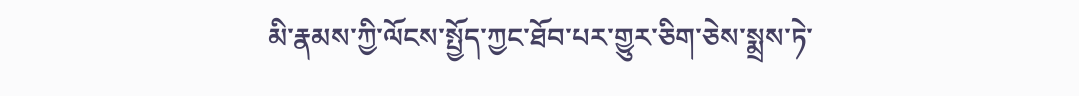མི་རྣམས་ཀྱི་ལོངས་སྤྱོད་ཀྱང་ཐོབ་པར་གྱུར་ཅིག་ཅེས་སྨྲས་ཏེ་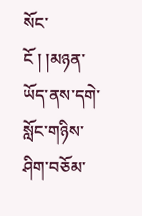སོང་ངོ ། །མཉན་ཡོད་ནས་དགེ་སློང་གཉིས་ཤིག་བཅོམ་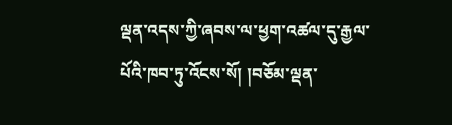ལྡན་འདས་ཀྱི་ཞབས་ལ་ཕྱག་འཚལ་དུ་རྒྱལ་པོའི་ཁབ་ཏུ་འོངས་སོ། །བཅོམ་ལྡན་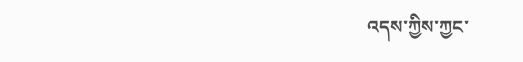འདས་ཀྱིས་ཀྱང་